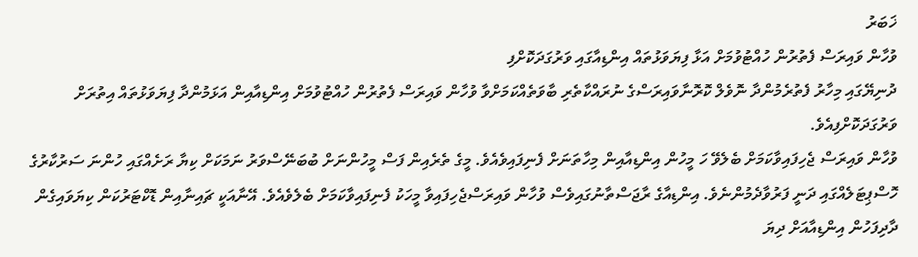ޚަބަރު
ވުހާން ވައިރަސް ފެތުރުން ހުއްޓުވުމަށް އަޅާ ފިޔަވަޅުތައް އިންޑިއާގައި ވަރުގަދަކޮށްފި
ދުނިޔޭގައި މިހާރު ފެތުރެމުންދާ ނޮވެލް ކޮރޮނާވައިރަސްގެ ނުރައްކާތެރި ބާވަތެއްކަމަށްވާ ވުހާން ވައިރަސް ފެތުރުން ހުއްޓުވުމަށް އިންޑިއާއިން އަޅަމުންދާ ފިޔަވަޅުތައް އިތުރަށް ވަރުގަދަކޮށްފިއެވެ.
ވުހާން ވައިރަސް ޖެހިފައިވާކަމަށް ބެލެވޭ ހަ މީހުން އިންޑިއާއިން މިހާތަނަށް ފެނިފައިވެއެވެ. މީގެ ތެރެއިން ފަސް މީހުންނަށް ބުބަނޭސްވަރު ނަމަކަށް ކިޔާ ރަށެއްގައި ހުންނަ ސަރުކާރުގެ ހޮސްޕިޓަލެއްގައި ދަނީ ފަރުވާދެމުންނެވެ. އިންޑިއާގެ ރާޖަސްތާނުގައިވެސް ވުހާން ވައިރަސްޖެހިފައިވާ މީހަކު ފެނިފައިވާކަމަށް ބެލެވެއެވެ. އޭނާއަކީ ޗައިނާއިން ޑޮކްޓަރުކަން ކިޔަވައިގެން ދާދިފަހުން އިންޑިއާއަށް ދިޔަ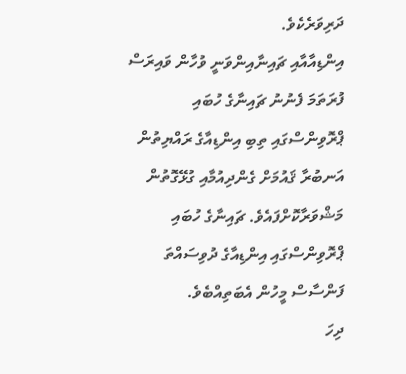ދަރިވަރެކެވެ.
އިންޑިއާއާއި ޗައިނާއިންވަނީ ވުހާން ވައިރަސް ފުރަތަމަ ފެނުނު ޗައިނާގެ ހުބައި ޕްރޮވިންސްގައި ތިބި އިންޑިއާގެ ރައްޔިތުން އަނބުރާ ޤައުމަށް ގެންދިއުމާއި ގުޅޭގޮތުން މަޝްވަރާކޮށްފައެވެ. ޗައިނާގެ ހުބައި ޕްރޮވިންސްގައި އިންޑިއާގެ ދުވިސައްތަ ފަންސާސް މީހުން އެބަތިއްބެވެ.
ދިހަ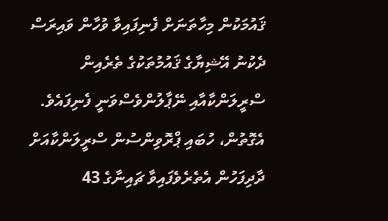ޤައުމަކުން މިހާތަނަށް ފެނިފައިވާ ވުހާން ވައިރަސް ދެކުނު އޭޝިޔާގެ ޤައުމުތަކުގެ ތެރެއިން ސްރީލަންކާއާއި ނޭޕާލުންވެސްވަނީ ފެނިފައެވެ. އެގޮތުން، ހުބައި ޕްރޮވިންސުން ސްރީލަންކާއަށް ދާދިފަހުން އެތެރެވެފައިވާ ޗައިނާގެ 43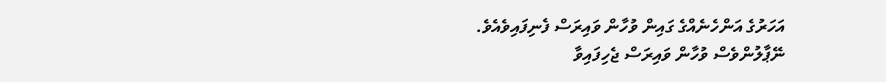އަހަރުގެ އަންހެނެއްގެ ގައިން ވުހާން ވައިރަސް ފެނިފައިވެއެވެ. ނޭޕާލުންވެސް ވުހާން ވައިރަސް ޖެހިފައިވާ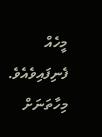މީހެއް ފެނިފައިވެއެވެ.
މިހާތަނަށް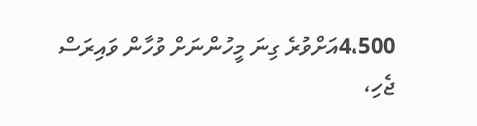4،500އަށްވުރެ ގިނަ މީހުންނަށް ވުހާން ވައިރަސް ޖެހި،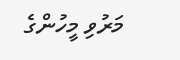މަރުވި މީހުންގެ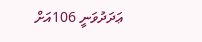ޢަދަދުވަނީ 106އަށް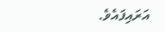އަރައިފައެވެ.